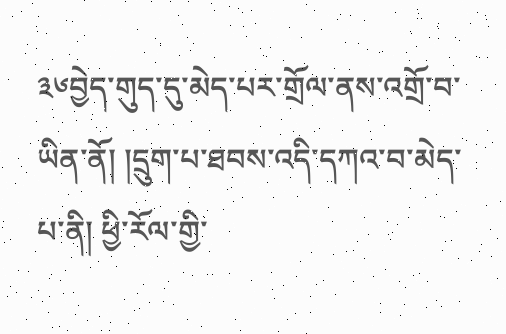༣༦བྱེད་གུད་དུ་མེད་པར་གྲོལ་ནས་འགྲོ་བ་ཡིན་ནོ། །དྲུག་པ་ཐབས་འདི་དཀའ་བ་མེད་པ་ནི། ཕྱི་རོལ་གྱི་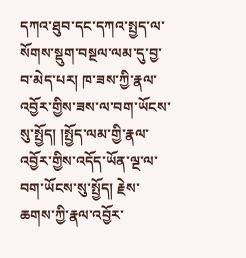དཀའ་ཐུབ་དང་དཀའ་སྤྱད་ལ་སོགས་སྡུག་བསྔལ་ལམ་དུ་བྱ་བ་མེད་པར། ཁ་ཟས་ཀྱི་རྣལ་འབྱོར་གྱིས་ཟས་ལ་བག་ཡོངས་སུ་སྤྱོད། །སྤྱོད་ལམ་གྱི་རྣལ་འབྱོར་གྱིས་འདོད་ཡོན་ལྔ་ལ་བག་ཡོངས་སུ་སྤྱོད། རྗེས་ཆགས་ཀྱི་རྣལ་འབྱོར་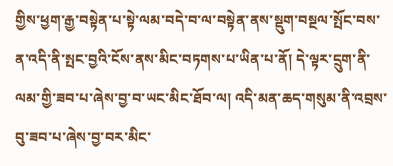གྱིས་ཕྱག་རྒྱ་བསྟེན་པ་སྟེ་ལམ་བདེ་བ་ལ་བསྟེན་ནས་སྡུག་བསྔལ་སྤོང་བས་ན་འདི་ནི་སྤང་བྱའི་ངོས་ནས་མིང་བཏགས་པ་ཡིན་པ་ནོ། དེ་ལྟར་དྲུག་ནི་ལམ་གྱི་ཟབ་པ་ཞེས་བྱ་བ་ཡང་མིང་ཐོབ་ལ། འདི་མན་ཆད་གསུམ་ནི་འབྲས་བུ་ཟབ་པ་ཞེས་བྱ་བར་མིང་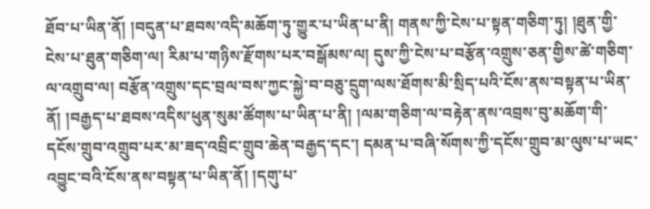ཐོབ་པ་ཡིན་ནོ། །བདུན་པ་ཐབས་འདི་མཆོག་ཏུ་གྱུར་པ་ཡིན་པ་ནི། གནས་ཀྱི་ངེས་པ་སྟན་གཅིག་ཏུ། །ཐུན་གྱི་ངེས་པ་ཐུན་གཅིག་ལ། རིམ་པ་གཉིས་རྫོགས་པར་བསྒོམས་ལ། དུས་ཀྱི་ངེས་པ་བརྩོན་འགྲུས་ཅན་གྱིས་ཚེ་གཅིག་ལ་འགྲུབ་ལ། བརྩོན་འགྲུས་དང་བྲལ་བས་ཀྱང་སྐྱེ་བ་བཅུ་དྲུག་ལས་ཐོགས་མི་སྲིད་པའི་ངོས་ནས་བསྟན་པ་ཡིན་ནོ། །བརྒྱད་པ་ཐབས་འདིས་ཕུན་སུམ་ཚོགས་པ་ཡིན་པ་ནི། །ལམ་གཅིག་ལ་བརྟེན་ནས་འབྲས་བུ་མཆོག་གི་དངོས་གྲུབ་འགྲུབ་པར་མ་ཟད་འབྲིང་གྲུབ་ཆེན་བརྒྱད་དང་། དམན་པ་བཞི་སོགས་ཀྱི་དངོས་གྲུབ་མ་ལུས་པ་ཡང་འབྱུང་བའི་ངོས་ནས་བསྟན་པ་ཡིན་ནོ། །དགུ་པ་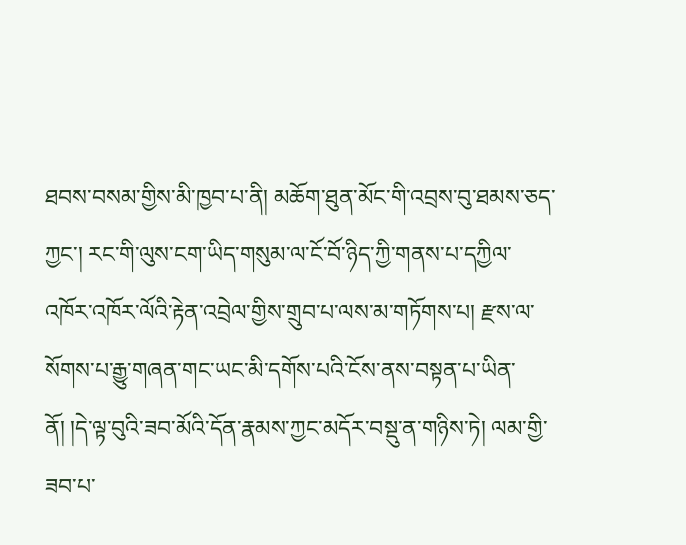ཐབས་བསམ་གྱིས་མི་ཁྱབ་པ་ནི། མཆོག་ཐུན་མོང་གི་འབྲས་བུ་ཐམས་ཅད་ཀྱང་། རང་གི་ལུས་ངག་ཡིད་གསུམ་ལ་ངོ་བོ་ཉིད་ཀྱི་གནས་པ་དཀྱིལ་འཁོར་འཁོར་ལོའི་རྟེན་འབྲེལ་གྱིས་གྲུབ་པ་ལས་མ་གཏོགས་པ། རྫས་ལ་སོགས་པ་རྒྱུ་གཞན་གང་ཡང་མི་དགོས་པའི་ངོས་ནས་བསྟན་པ་ཡིན་ནོ། །དེ་ལྟ་བུའི་ཟབ་མོའི་དོན་རྣམས་ཀྱང་མདོར་བསྡུ་ན་གཉིས་ཏེ། ལམ་གྱི་ཟབ་པ་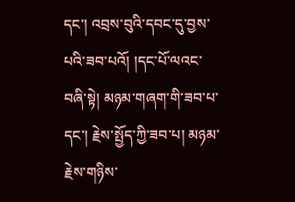དང་། འབྲས་བུའི་དབང་དུ་བྱས་པའི་ཟབ་པའོ། །དང་པོ་ལའང་བཞི་སྟེ། མཉམ་གཞག་གི་ཟབ་པ་དང་། རྗེས་སྤྱོད་ཀྱི་ཟབ་པ། མཉམ་རྗེས་གཉིས་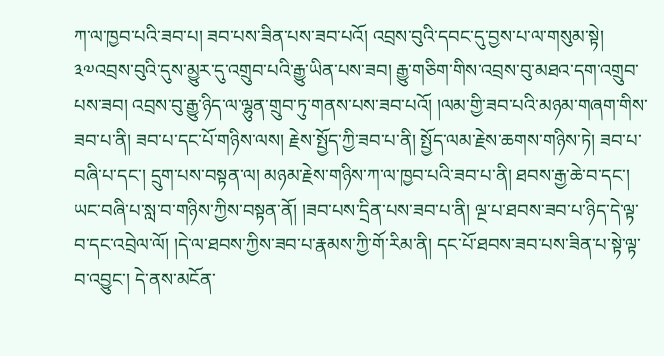ཀ་ལ་ཁྱབ་པའི་ཟབ་པ། ཟབ་པས་ཟིན་པས་ཟབ་པའོ། འབྲས་བུའི་དབང་དུ་བྱས་པ་ལ་གསུམ་སྟེ།
༣༧འབྲས་བུའི་དུས་མྱུར་དུ་འགྲུབ་པའི་རྒྱུ་ཡིན་པས་ཟབ། རྒྱུ་གཅིག་གིས་འབྲས་བུ་མཐའ་དག་འགྲུབ་པས་ཟབ། འབྲས་བུ་རྒྱུ་ཉིད་ལ་ལྷུན་གྲུབ་ཏུ་གནས་པས་ཟབ་པའོ། །ལམ་གྱི་ཟབ་པའི་མཉམ་གཞག་གིས་ཟབ་པ་ནི། ཟབ་པ་དང་པོ་གཉིས་ལས། རྗེས་སྤྱོད་ཀྱི་ཟབ་པ་ནི། སྤྱོད་ལམ་རྗེས་ཆགས་གཉིས་ཏེ། ཟབ་པ་བཞི་པ་དང་། དྲུག་པས་བསྟན་ལ། མཉམ་རྗེས་གཉིས་ཀ་ལ་ཁྱབ་པའི་ཟབ་པ་ནི། ཐབས་རྒྱ་ཆེ་བ་དང་། ཡང་བཞི་པ་སླ་བ་གཉིས་ཀྱིས་བསྟན་ནོ། །ཟབ་པས་དྲིན་པས་ཟབ་པ་ནི། ལྔ་པ་ཐབས་ཟབ་པ་ཉིད་དེ་ལྟ་བ་དང་འབྲེལ་ལོ། །དེ་ལ་ཐབས་ཀྱིས་ཟབ་པ་རྣམས་ཀྱི་གོ་རིམ་ནི། དང་པོ་ཐབས་ཟབ་པས་ཟིན་པ་སྟེ་ལྟ་བ་འབྱུང་། དེ་ནས་མངོན་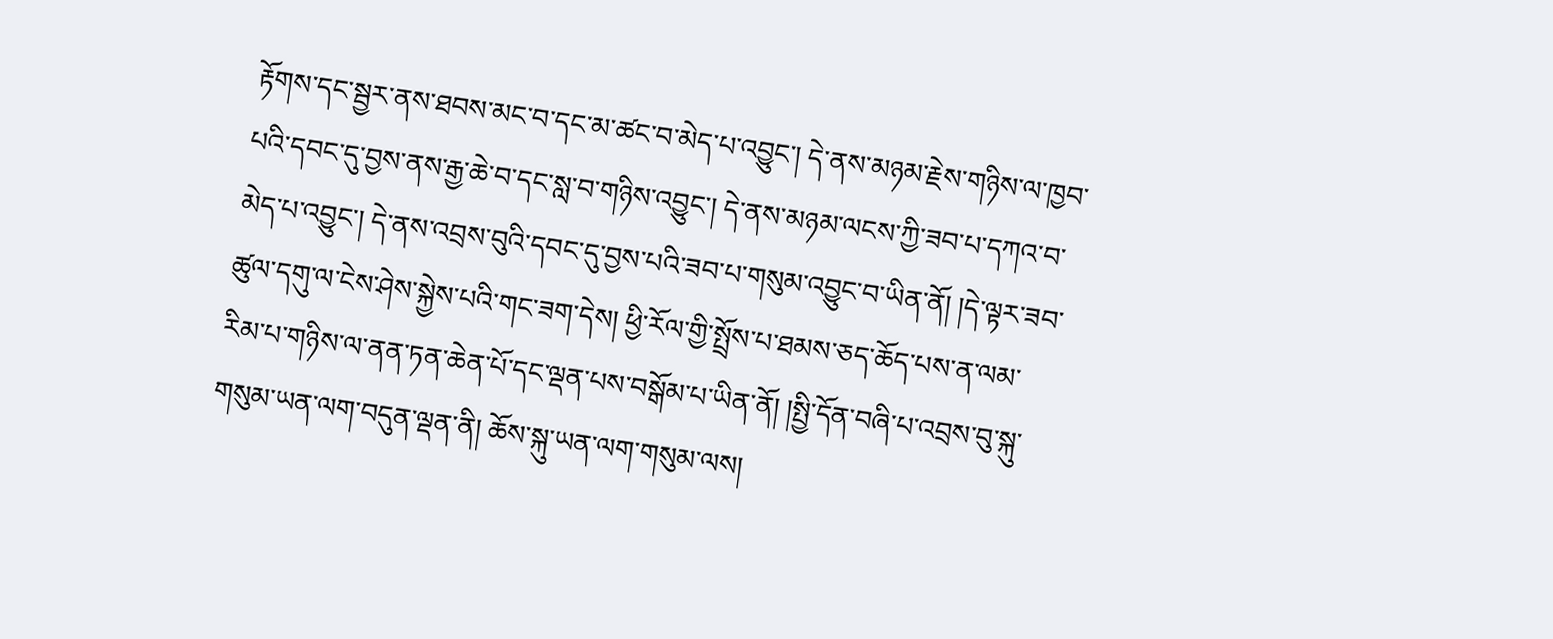རྟོགས་དང་སྦྱར་ནས་ཐབས་མང་བ་དང་མ་ཚང་བ་མེད་པ་འབྱུང་། དེ་ནས་མཉམ་རྗེས་གཉིས་ལ་ཁྱབ་པའི་དབང་དུ་བྱས་ནས་རྒྱ་ཆེ་བ་དང་སླ་བ་གཉིས་འབྱུང་། དེ་ནས་མཉམ་ལངས་ཀྱི་ཟབ་པ་དཀའ་བ་མེད་པ་འབྱུང་། དེ་ནས་འབྲས་བུའི་དབང་དུ་བྱས་པའི་ཟབ་པ་གསུམ་འབྱུང་བ་ཡིན་ནོ། །དེ་ལྟར་ཟབ་ཚུལ་དགུ་ལ་ངེས་ཤེས་སྐྱེས་པའི་གང་ཟག་དེས། ཕྱི་རོལ་གྱི་སྤྲོས་པ་ཐམས་ཅད་ཆོད་པས་ན་ལམ་རིམ་པ་གཉིས་ལ་ནན་ཏན་ཆེན་པོ་དང་ལྡན་པས་བསྒོམ་པ་ཡིན་ནོ། །སྤྱི་དོན་བཞི་པ་འབྲས་བུ་སྐུ་གསུམ་ཡན་ལག་བདུན་ལྡན་ནི། ཆོས་སྐུ་ཡན་ལག་གསུམ་ལས།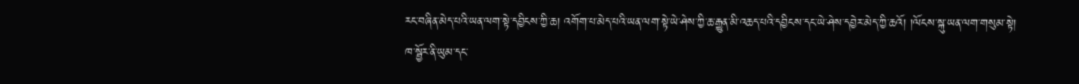རང་བཞིན་མེད་པའི་ཡན་ལག་སྟེ་དབྱིངས་ཀྱི་ཆ། འགོག་པ་མེད་པའི་ཡན་ལག་སྟེ་ཡེ་ཤེས་ཀྱི་ཆ་རྒྱུན་མི་འཆད་པའི་དབྱིངས་དང་ཡེ་ཤེས་དབྱེར་མེད་ཀྱི་ཆའོ། །ལོངས་སྐུ་ཡན་ལག་གསུམ་སྟེ། ཁ་སྦྱོར་ནི་ཡུམ་དང་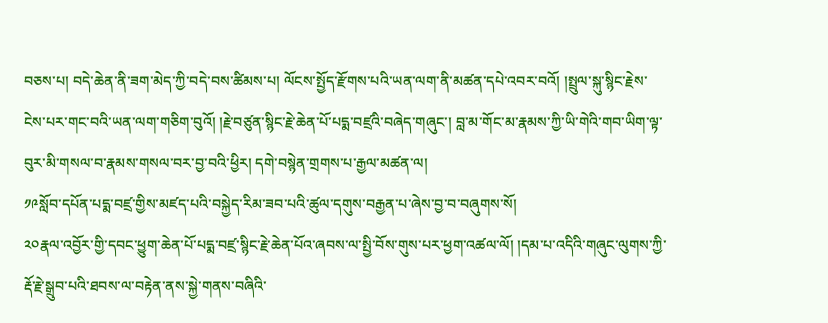བཅས་པ། བདེ་ཆེན་ནི་ཟག་མེད་ཀྱི་བདེ་བས་ཚིམས་པ། ལོངས་སྤྱོད་རྫོགས་པའི་ཡན་ལག་ནི་མཚན་དཔེ་འབར་བའོ། །སྤྲུལ་སྐུ་སྙིང་རྗེས་ངེས་པར་གང་བའི་ཡན་ལག་གཅིག་བུའོ། །རྗེ་བཙུན་སྙིང་རྗེ་ཆེན་པོ་པདྨ་བཛྲའི་བཞེད་གཞུང་། བླ་མ་གོང་མ་རྣམས་ཀྱི་ཡི་གེའི་གབ་ཡིག་ལྟ་བུར་མི་གསལ་བ་རྣམས་གསལ་བར་བྱ་བའི་ཕྱིར། དགེ་བསྙེན་གྲགས་པ་རྒྱལ་མཚན་ལ།
༡༩སློབ་དཔོན་པདྨ་བཛྲ་གྱིས་མཛད་པའི་བསྐྱེད་རིམ་ཟབ་པའི་ཚུལ་དགུས་བརྒྱན་པ་ཞེས་བྱ་བ་བཞུགས་སོ།
༢༠རྣལ་འབྱོར་གྱི་དབང་ཕྱུག་ཆེན་པོ་པདྨ་བཛྲ་སྙིང་རྗེ་ཆེན་པོའ་ཞབས་ལ་སྤྱི་བོས་གུས་པར་ཕྱག་འཚལ་ལོ། །དམ་པ་འདིའི་གཞུང་ལུགས་ཀྱི་རྡོ་རྗེ་སྒྲུབ་པའི་ཐབས་ལ་བརྟེན་ནས་སྐྱེ་གནས་བཞིའི་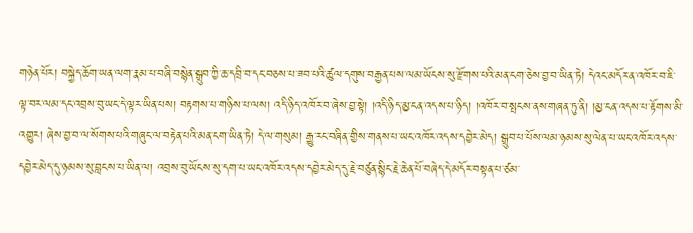གཉེན་པོར། བསྐྱེད་ཆོག་ཡན་ལག་རྣམ་པ་བཞི་བསྙེན་སྒྲུབ་ཀྱི་ཆ་དབྲི་བ་དང་བཅས་པ་ཟབ་པའི་ཚུལ་དགུས་བརྒྱན་པས་ལམ་ཡོངས་སུ་རྫོགས་པའི་མན་ངག་ཅེས་བྱ་བ་ཡིན་ཏེ། དེའང་མདོར་ན་འཁོར་བ་ཇི་ལྟ་བར་ལམ་དང་འབྲས་བུ་ཡང་དེ་ལྟར་ཡིན་པས། བརྟགས་པ་གཉིས་པ་ལས། འདི་ཉིད་འཁོར་བ་ཞེས་བྱ་སྟེ། །འདི་ཉིད་མྱ་ངན་འདས་པ་ཉིད། །འཁོར་བ་སྤངས་ནས་གཞན་ཏུ་ནི། །མྱ་ངན་འདས་པ་རྟོགས་མི་འགྱུར། ཞེས་བྱ་བ་ལ་སོགས་པའི་གཞུང་ལ་བརྟེན་པའི་མན་ངག་ཡིན་ཏེ། དེ་ལ་གསུམ། རྒྱུ་རང་བཞིན་གྱིས་གནས་པ་ཡང་འཁོར་འདས་དབྱེར་མེད། སྒྲུབ་པ་པོས་ལམ་ཉམས་སུ་ལེན་པ་ཡང་འཁོར་འདས་དབྱེར་མེད་དུ་ཉམས་སུ་བླངས་པ་ཡིན་ལ། འབྲས་བུ་ཡོངས་སུ་དག་པ་ཡང་འཁོར་འདས་དབྱེར་མེད་དུ་རྗེ་བཙུན་སྙིང་རྗེ་ཆེན་པོ་བཞེད་དེ་མདོར་བསྟན་པ་ཙམ་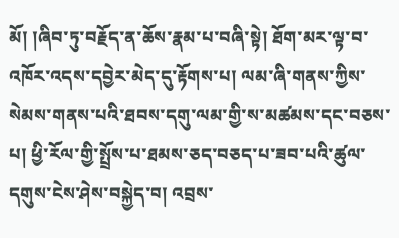མོ། །ཞིབ་ཏུ་བརྗོད་ན་ཆོས་རྣམ་པ་བཞི་སྟེ། ཐོག་མར་ལྟ་བ་འཁོར་འདས་དབྱེར་མེད་དུ་རྟོགས་པ། ལམ་ཞི་གནས་ཀྱིས་སེམས་གནས་པའི་ཐབས་དགུ་ལམ་གྱི་ས་མཚམས་དང་བཅས་པ། ཕྱི་རོལ་གྱི་སྤྲོས་པ་ཐམས་ཅད་བཅད་པ་ཟབ་པའི་ཚུལ་དགུས་ངེས་ཤེས་བསྐྱེད་བ། འབྲས་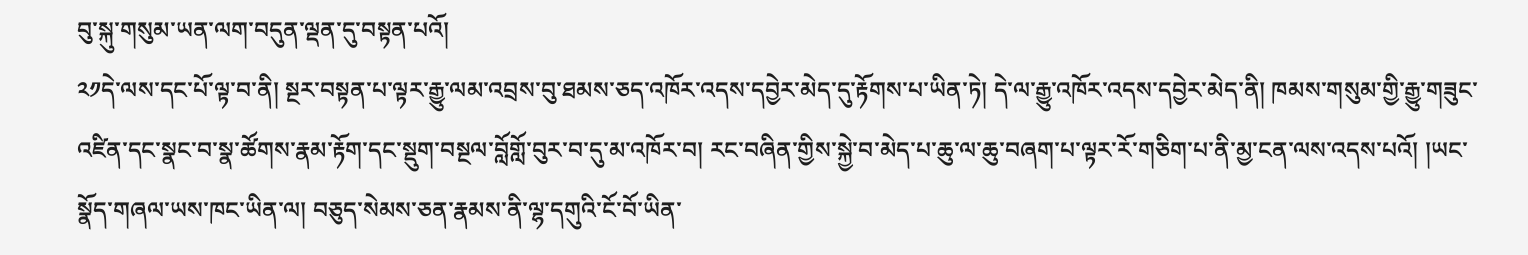བུ་སྐུ་གསུམ་ཡན་ལག་བདུན་ལྡན་དུ་བསྟན་པའོ།
༢༡དེ་ལས་དང་པོ་ལྟ་བ་ནི། སྔར་བསྟན་པ་ལྟར་རྒྱུ་ལམ་འབྲས་བུ་ཐམས་ཅད་འཁོར་འདས་དབྱེར་མེད་དུ་རྟོགས་པ་ཡིན་ཏེ། དེ་ལ་རྒྱུ་འཁོར་འདས་དབྱེར་མེད་ནི། ཁམས་གསུམ་གྱི་རྒྱུ་གཟུང་འཛིན་དང་སྣང་བ་སྣ་ཚོགས་རྣམ་རྟོག་དང་སྡུག་བསྔལ་བློགློ་བུར་བ་དུ་མ་འཁོར་བ། རང་བཞིན་གྱིས་སྐྱེ་བ་མེད་པ་ཆུ་ལ་ཆུ་བཞག་པ་ལྟར་རོ་གཅིག་པ་ནི་མྱ་ངན་ལས་འདས་པའོ། །ཡང་སྣོད་གཞལ་ཡས་ཁང་ཡིན་ལ། བཅུད་སེམས་ཅན་རྣམས་ནི་ལྷ་དགུའི་ངོ་བོ་ཡིན་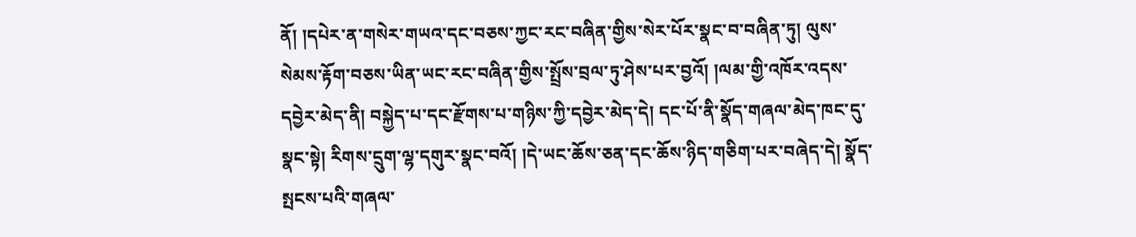ནོ། །དཔེར་ན་གསེར་གཡའ་དང་བཅས་ཀྱང་རང་བཞིན་གྱིས་སེར་པོར་སྣང་བ་བཞིན་ཏུ། ལུས་སེམས་རྟོག་བཅས་ཡིན་ཡང་རང་བཞིན་གྱིས་སྤྲོས་བྲལ་ཏུ་ཤེས་པར་བྱའོ། །ལམ་གྱི་འཁོར་འདས་དབྱེར་མེད་ནི། བསྐྱེད་པ་དང་རྫོགས་པ་གཉིས་ཀྱི་དབྱེར་མེད་དེ། དང་པོ་ནི་སྣོད་གཞལ་མེད་ཁང་དུ་སྣང་སྟེ། རིགས་དྲུག་ལྷ་དགུར་སྣང་བའོ། །དེ་ཡང་ཆོས་ཅན་དང་ཆོས་ཉིད་གཅིག་པར་བཞེད་དེ། སྣོད་སྤངས་པའི་གཞལ་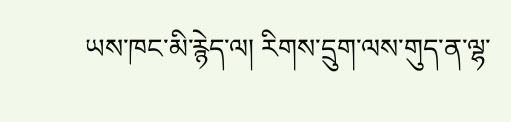ཡས་ཁང་མི་རྙེད་ལ། རིགས་དྲུག་ལས་གུད་ན་ལྷ་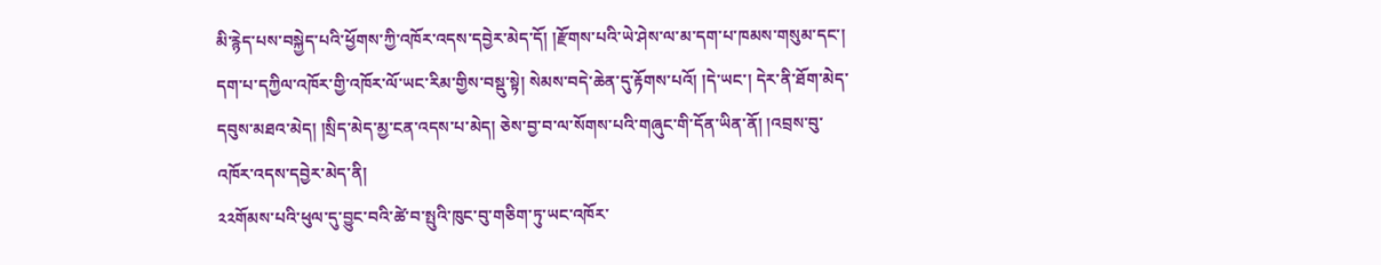མི་རྙེད་པས་བསྐྱེད་པའི་ཕྱོགས་ཀྱི་འཁོར་འདས་དབྱེར་མེད་དོ། །རྫོགས་པའི་ཡེ་ཤེས་ལ་མ་དག་པ་ཁམས་གསུམ་དང་། དག་པ་དཀྱིལ་འཁོར་གྱི་འཁོར་ལོ་ཡང་རིམ་གྱིས་བསྡུ་སྟེ། སེམས་བདེ་ཆེན་དུ་རྟོགས་པའོ། །དེ་ཡང་། དེར་ནི་ཐོག་མེད་དབུས་མཐའ་མེད། །སྲིད་མེད་མྱ་ངན་འདས་པ་མེད། ཅེས་བྱ་བ་ལ་སོགས་པའི་གཞུང་གི་དོན་ཡིན་ནོ། །འབྲས་བུ་འཁོར་འདས་དབྱེར་མེད་ནི།
༢༢གོམས་པའི་ཕུལ་དུ་བྱུང་བའི་ཚེ་བ་སྤུའི་ཁུང་བུ་གཅིག་ཏུ་ཡང་འཁོར་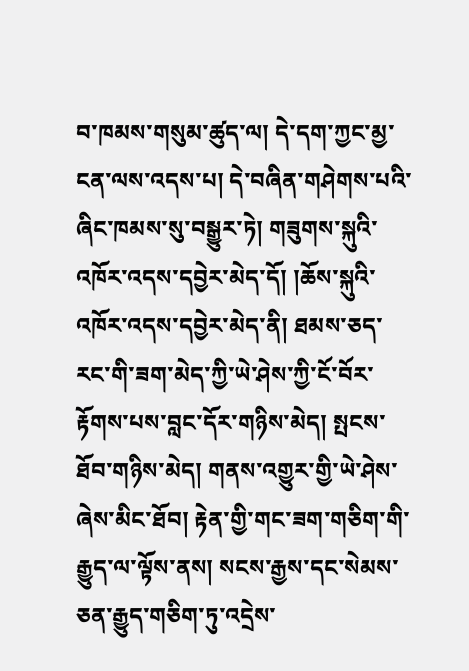བ་ཁམས་གསུམ་ཚུད་ལ། དེ་དག་ཀྱང་མྱ་ངན་ལས་འདས་པ། དེ་བཞིན་གཤེགས་པའི་ཞིང་ཁམས་སུ་བསྒྱུར་ཏེ། གཟུགས་སྐུའི་འཁོར་འདས་དབྱེར་མེད་དོ། །ཆོས་སྐུའི་འཁོར་འདས་དབྱེར་མེད་ནི། ཐམས་ཅད་རང་གི་ཟག་མེད་ཀྱི་ཡེ་ཤེས་ཀྱི་ངོ་བོར་རྟོགས་པས་བླང་དོར་གཉིས་མེད། སྤངས་ཐོབ་གཉིས་མེད། གནས་འགྱུར་གྱི་ཡེ་ཤེས་ཞེས་མིང་ཐོབ། རྟེན་གྱི་གང་ཟག་གཅིག་གི་རྒྱུད་ལ་ལྟོས་ནས། སངས་རྒྱས་དང་སེམས་ཅན་རྒྱུད་གཅིག་ཏུ་འདྲེས་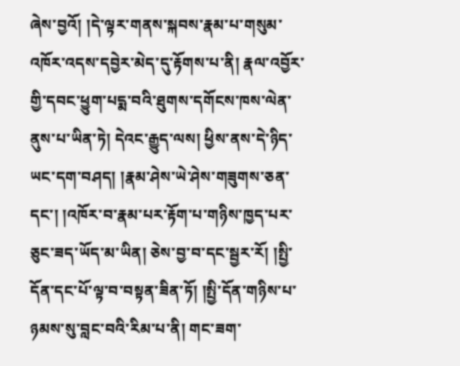ཞེས་བྱའོ། །དེ་ལྟར་གནས་སྐབས་རྣམ་པ་གསུམ་འཁོར་འདས་དབྱེར་མེད་དུ་རྟོགས་པ་ནི། རྣལ་འབྱོར་གྱི་དབང་ཕྱུག་པདྨ་བའི་ཐུགས་དགོངས་ཁས་ལེན་ནུས་པ་ཡིན་ཏེ། དེའང་རྒྱུད་ལས། ཕྱིས་ནས་དེ་ཉིད་ཡང་དག་བཤད། །རྣམ་ཤེས་ཡེ་ཤེས་གཟུགས་ཅན་དང་། །འཁོར་བ་རྣམ་པར་རྟོག་པ་གཉིས་ཁྱད་པར་ཅུང་ཟད་ཡོད་མ་ཡིན། ཅེས་བྱ་བ་དང་སྦྱར་རོ། །སྤྱི་དོན་དང་པོ་ལྟ་བ་བསྟན་ཟིན་ཏོ། །སྤྱི་དོན་གཉིས་པ་ཉམས་སུ་བླང་བའི་རིམ་པ་ནི། གང་ཟག་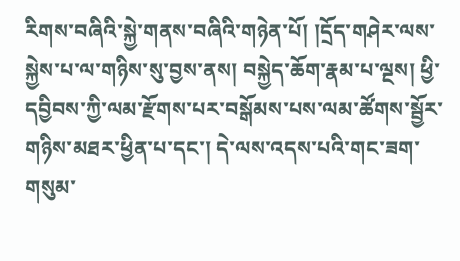རིགས་བཞིའི་སྐྱེ་གནས་བཞིའི་གཉེན་པོ། །དྲོད་གཤེར་ལས་སྐྱེས་པ་ལ་གཉིས་སུ་བྱས་ནས། བསྐྱེད་ཆོག་རྣམ་པ་ལྔས། ཕྱི་དབྱིབས་ཀྱི་ལམ་རྫོགས་པར་བསྒོམས་པས་ལམ་ཚོགས་སྦྱོར་གཉིས་མཐར་ཕྱིན་པ་དང་། དེ་ལས་འདས་པའི་གང་ཟག་གསུམ་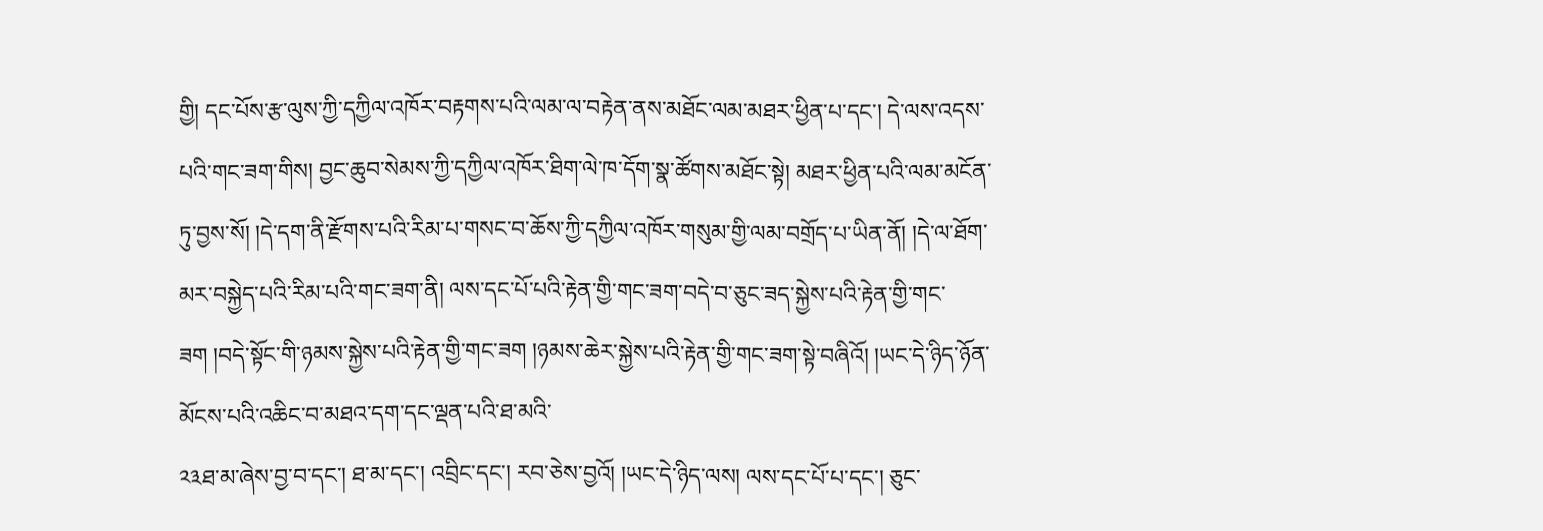གྱི། དང་པོས་རྩ་ལུས་ཀྱི་དཀྱིལ་འཁོར་བརྟགས་པའི་ལམ་ལ་བརྟེན་ནས་མཐོང་ལམ་མཐར་ཕྱིན་པ་དང་། དེ་ལས་འདས་པའི་གང་ཟག་གིས། བྱང་ཆུབ་སེམས་ཀྱི་དཀྱིལ་འཁོར་ཐིག་ལེ་ཁ་དོག་སྣ་ཚོགས་མཐོང་སྟེ། མཐར་ཕྱིན་པའི་ལམ་མངོན་ཏུ་བྱས་སོ། །དེ་དག་ནི་རྫོགས་པའི་རིམ་པ་གསང་བ་ཆོས་ཀྱི་དཀྱིལ་འཁོར་གསུམ་གྱི་ལམ་བགྲོད་པ་ཡིན་ནོ། །དེ་ལ་ཐོག་མར་བསྐྱེད་པའི་རིམ་པའི་གང་ཟག་ནི། ལས་དང་པོ་པའི་རྟེན་གྱི་གང་ཟག་བདེ་བ་ཅུང་ཟད་སྐྱེས་པའི་རྟེན་གྱི་གང་ཟག །བདེ་སྟོང་གི་ཉམས་སྐྱེས་པའི་རྟེན་གྱི་གང་ཟག །ཉམས་ཆེར་སྐྱེས་པའི་རྟེན་གྱི་གང་ཟག་སྟེ་བཞིའོ། །ཡང་དེ་ཉིད་ཉོན་མོངས་པའི་འཆིང་བ་མཐའ་དག་དང་ལྡན་པའི་ཐ་མའི་
༢༣ཐ་མ་ཞེས་བྱ་བ་དང་། ཐ་མ་དང་། འབྲིང་དང་། རབ་ཅེས་བྱའོ། །ཡང་དེ་ཉིད་ལས། ལས་དང་པོ་པ་དང་། ཅུང་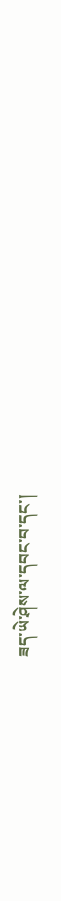ཟད་ཡེ་ཤེས་ལ་དབང་བ་དང་།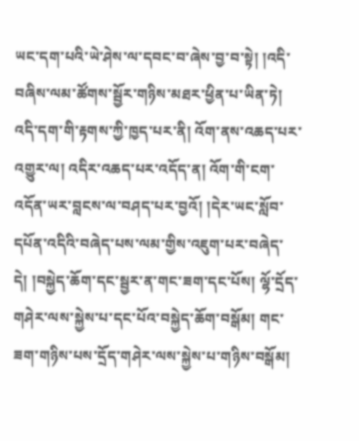ཡང་དག་པའི་ཡེ་ཤེས་ལ་དབང་བ་ཞེས་བྱ་བ་སྟེ། །འདི་བཞིས་ལམ་ཚོགས་སྦྱོར་གཉིས་མཐར་ཕྱིན་པ་ཡིན་ཏེ། འདི་དག་གི་རྟགས་ཀྱི་ཁྱད་པར་ནི། འོག་ནས་འཆད་པར་འགྱུར་ལ། འདིར་འཆད་པར་འདོད་ན། འོག་གི་ངག་འདོན་ཡར་བླངས་ལ་བཤད་པར་བྱའོ། །དེར་ཡང་སློབ་དཔོན་འདིའི་བཞེད་པས་ལམ་གྱིས་འཇུག་པར་བཞེད་དེ། །བསྐྱེད་ཆོག་དང་སྦྱར་ན་གང་ཟག་དང་པོས། ལྷོ་དྲོད་གཤེར་ལས་སྐྱེས་པ་དང་པོའ་བསྐྱེད་ཆོག་བསྒོམ། གང་ཟག་གཉིས་པས་དྲོད་གཤེར་ལས་སྐྱེས་པ་གཉིས་བསྒོམ།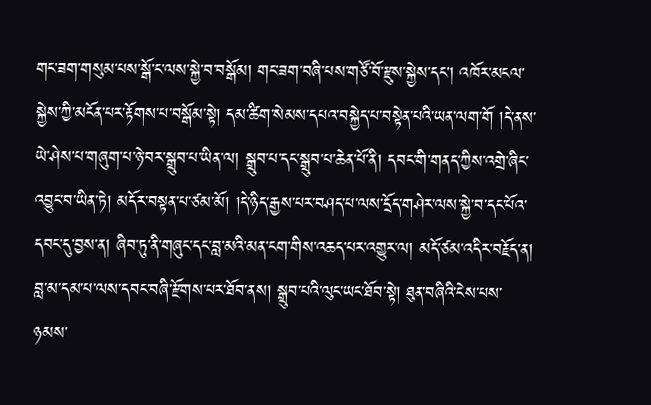གང་ཟག་གསུམ་པས་སྒོ་ང་ལས་སྐྱེ་བ་བསྒོམ། གང་ཟག་བཞི་པས་གཙོ་བོ་རྫུས་སྐྱེས་དང་། འཁོར་མངལ་སྐྱེས་ཀྱི་མངོན་པར་རྟོགས་པ་བསྒོམ་སྟེ། དམ་ཚིག་སེམས་དཔའ་བསྐྱེད་པ་བསྟེན་པའི་ཡན་ལག་གོ །དེ་ནས་ཡེ་ཤེས་པ་གཞུག་པ་ཉེ་བར་སྒྲུབ་པ་ཡིན་ལ། སྒྲུབ་པ་དང་སྒྲུབ་པ་ཆེན་པོ་ནི། དབང་གི་གནད་ཀྱིས་འགྲེ་ཞིང་འབྱུང་བ་ཡིན་ཏེ། མདོར་བསྟན་པ་ཙམ་མོ། །དེ་ཉིད་རྒྱས་པར་བཤད་པ་ལས་དྲོད་གཤེར་ལས་སྐྱེ་བ་དང་པོའ་དབང་དུ་བྱས་ན། ཞིབ་ཏུ་ནི་གཞུང་དང་བླ་མའི་མན་ངག་གིས་འཆད་པར་འགྱུར་ལ། མདོ་ཙམ་འདིར་བརྗོད་ན། བླ་མ་དམ་པ་ལས་དབང་བཞི་རྫོགས་པར་ཐོབ་ནས། སྒྲུབ་པའི་ལུང་ཡང་ཐོབ་སྟེ། ཐུན་བཞིའི་ངེས་པས་ཉམས་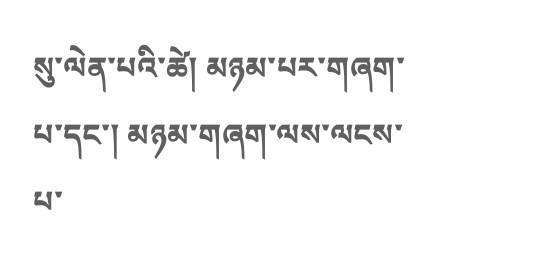སུ་ལེན་པའི་ཚེ། མཉམ་པར་གཞག་པ་དང་། མཉམ་གཞག་ལས་ལངས་པ་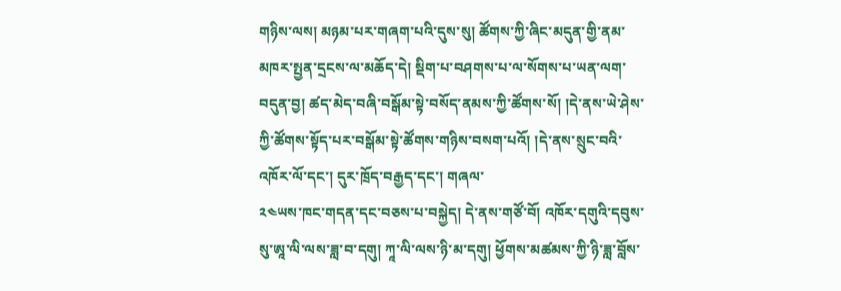གཉིས་ལས། མཉམ་པར་གཞག་པའི་དུས་སུ། ཚོགས་ཀྱི་ཞིང་མདུན་གྱི་ནམ་མཁར་སྤྱན་དྲངས་ལ་མཆོད་དེ། སྡིག་པ་བཤགས་པ་ལ་སོགས་པ་ཡན་ལག་བདུན་བྱ། ཚད་མེད་བཞི་བསྒོམ་སྟེ་བསོད་ནམས་ཀྱི་ཚོགས་སོ། །དེ་ནས་ཡེ་ཤེས་ཀྱི་ཚོགས་སྟོད་པར་བསྒོམ་སྟེ་ཚོགས་གཉིས་བསག་པའོ། །དེ་ནས་སྲུང་བའི་འཁོར་ལོ་དང་། དུར་ཁྲོད་བརྒྱད་དང་། གཞལ་
༢༤ཡས་ཁང་གདན་དང་བཅས་པ་བསྐྱེད། དེ་ནས་གཙོ་བོ། འཁོར་དགུའི་དབུས་སུ་ཨཱ་ལི་ལས་ཟླ་བ་དགུ། ཀཱ་ལི་ལས་ཉི་མ་དགུ། ཕྱོགས་མཚམས་ཀྱི་ཉི་ཟླ་བློས་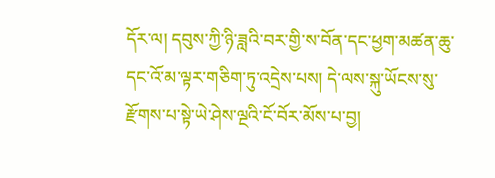དོར་ལ། དབུས་ཀྱི་ཉི་ཟླའི་བར་གྱི་ས་བོན་དང་ཕྱག་མཚན་ཆུ་དང་འོ་མ་ལྟར་གཅིག་ཏུ་འདྲེས་པས། དེ་ལས་སྐུ་ཡོངས་སུ་རྫོགས་པ་སྟེ་ཡེ་ཤེས་ལྔའི་ངོ་བོར་མོས་པ་བྱ།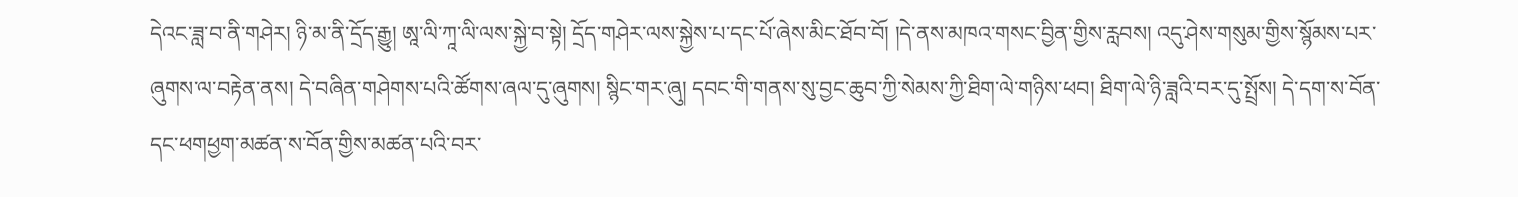དེའང་ཟླ་བ་ནི་གཤེར། ཉི་མ་ནི་དྲོད་རྒྱུ། ཨཱ་ལི་ཀཱ་ལི་ལས་སྐྱེ་བ་སྟེ། དྲོད་གཤེར་ལས་སྐྱེས་པ་དང་པོ་ཞེས་མིང་ཐོབ་བོ། །དེ་ནས་མཁའ་གསང་བྱིན་གྱིས་རླབས། འདུ་ཤེས་གསུམ་གྱིས་སྙོམས་པར་ཞུགས་ལ་བརྟེན་ནས། དེ་བཞིན་གཤེགས་པའི་ཚོགས་ཞལ་དུ་ཞུགས། སྙིང་གར་ཞུ། དབང་གི་གནས་སུ་བྱང་ཆུབ་ཀྱི་སེམས་ཀྱི་ཐིག་ལེ་གཉིས་ཕབ། ཐིག་ལེ་ཉི་ཟླའི་བར་དུ་སྤྲོས། དེ་དག་ས་བོན་དང་ཕགཕྱག་མཚན་ས་བོན་གྱིས་མཚན་པའི་བར་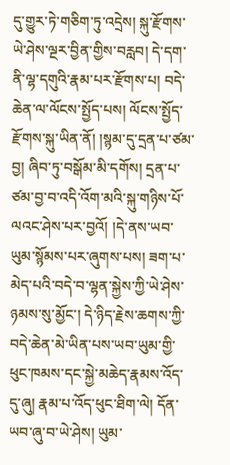དུ་གྱུར་ཏེ་གཅིག་ཏུ་འདྲེས། སྐུ་རྫོགས་ཡེ་ཤེས་ལྔར་བྱིན་གྱིས་བརླབ། དེ་དག་ནི་ལྷ་དགུའི་རྣམ་པར་རྫོགས་པ། བདེ་ཆེན་ལ་ལོངས་སྤྱོད་པས། ལོངས་སྤྱོད་རྫོགས་སྐུ་ཡིན་ནོ། །སྙམ་དུ་དྲན་པ་ཙམ་བྱ། ཞིབ་ཏུ་བསྒོམ་མི་དགོས། དྲན་པ་ཙམ་བྱ་བ་འདི་འོག་མའི་སྐུ་གཉིས་པོ་ལའང་ཤེས་པར་བྱའོ། །དེ་ནས་ཡབ་ཡུམ་སྙོམས་པར་ཞུགས་པས། ཟག་པ་མེད་པའི་བདེ་བ་ལྷན་སྐྱེས་ཀྱི་ཡེ་ཤེས་ཉམས་སུ་མྱོང་། དེ་ཉིད་རྗེས་ཆགས་ཀྱི་བདེ་ཆེན་མེ་ཡིན་པས་ཡབ་ཡུམ་གྱི་ཕུང་ཁམས་དང་སྐྱེ་མཆེད་རྣམས་འོད་དུ་ཞུ། རྣམ་པ་འོད་ཕུང་ཐིག་ལེ། དོན་ཡབ་ཞུ་བ་ཡེ་ཤེས། ཡུམ་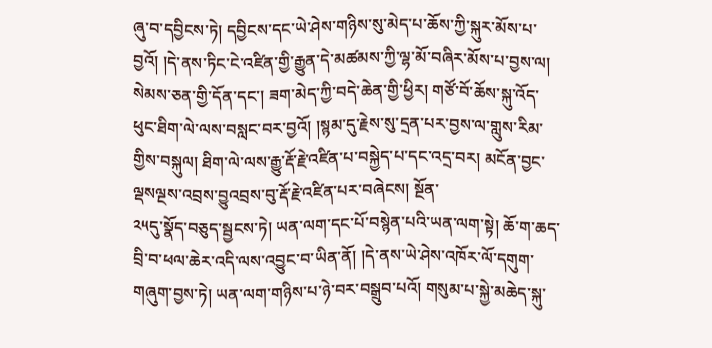ཞུ་བ་དབྱིངས་ཏེ། དབྱིངས་དང་ཡེ་ཤེས་གཉིས་སུ་མེད་པ་ཆོས་ཀྱི་སྐུར་མོས་པ་བྱའོ། །དེ་ནས་ཏིང་ངེ་འཛིན་གྱི་རྒྱུན་དེ་མཚམས་ཀྱི་ལྷ་མོ་བཞིར་མོས་པ་བྱས་ལ། སེམས་ཅན་གྱི་དོན་དང་། ཟག་མེད་ཀྱི་བདེ་ཆེན་གྱི་ཕྱིར། གཙོ་བོ་ཆོས་སྐུ་འོད་ཕུང་ཐིག་ལེ་ལས་བསླང་བར་བྱའོ། །སྙམ་དུ་རྗེས་སུ་དྲན་པར་བྱས་ལ་གླུས་རིམ་གྱིས་བསྐུལ། ཐིག་ལེ་ལས་རྒྱུ་རྡོ་རྗེ་འཛིན་པ་བསྐྱེད་པ་དང་འདྲ་བར། མངོན་བྱང་ལྡསལྔས་འབྲས་བྱུའབྲས་བུ་རྡོ་རྗེ་འཛིན་པར་བཞེངས། སྔོན་
༢༥དུ་སྣོད་བཅུད་སྦྱངས་ཏེ། ཡན་ལག་དང་པོ་བསྙེན་པའི་ཡན་ལག་སྟེ། ཆོ་ག་ཆད་བྲི་བ་ཕལ་ཆེར་འདི་ལས་འབྱུང་བ་ཡིན་ནོ། །དེ་ནས་ཡེ་ཤེས་འཁོར་ལོ་དགུག་གཞུག་བྱས་ཏེ། ཡན་ལག་གཉིས་པ་ཉེ་བར་བསྒྲུབ་པའོ། གསུམ་པ་སྐྱེ་མཆེད་སྐུ་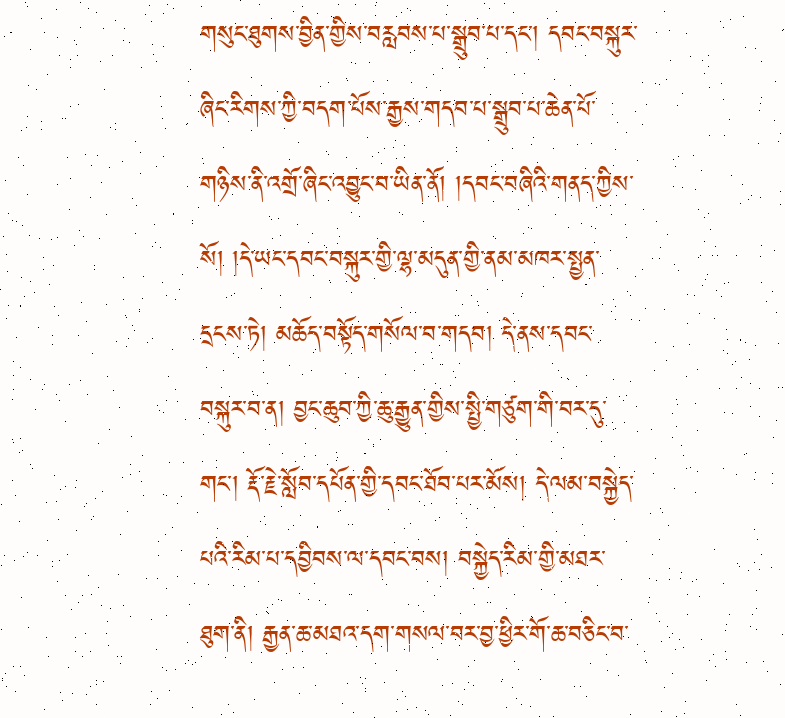གསུང་ཐུགས་བྱིན་གྱིས་བརླབས་པ་སྒྲུབ་པ་དང་། དབང་བསྐུར་ཞིང་རིགས་ཀྱི་བདག་པོས་རྒྱས་གདབ་པ་སྒྲུབ་པ་ཆེན་པོ་གཉིས་ནི་འགྲོ་ཞིང་འབྱུང་བ་ཡིན་ནོ། །དབང་བཞིའི་གནད་ཀྱིས་སོ། །དེ་ཡང་དབང་བསྐུར་གྱི་ལྷ་མདུན་གྱི་ནམ་མཁར་སྤྱན་དྲངས་ཏེ། མཆོད་བསྟོད་གསོལ་བ་གདབ། དེ་ནས་དབང་བསྐུར་བ་ན། བྱང་ཆུབ་ཀྱི་ཆུ་རྒྱུན་གྱིས་སྤྱི་གཙུག་གི་བར་དུ་གང་། རྡོ་རྗེ་སློབ་དཔོན་གྱི་དབང་ཐོབ་པར་མོས། དེ་ལམ་བསྐྱེད་པའི་རིམ་པ་དབྱིབས་ལ་དབང་བས། བསྐྱེད་རིམ་གྱི་མཐར་ཐུག་ནི། རྒྱན་ཆ་མཐའ་དག་གསལ་བར་བྱ་ཕྱིར་གོ་ཆ་བཅིང་བ་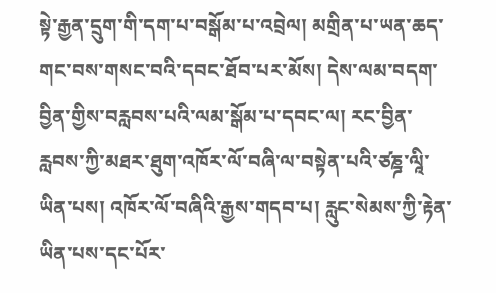སྟེ་རྒྱན་དྲུག་གི་དག་པ་བསྒོམ་པ་འབྲེལ། མགྲིན་པ་ཡན་ཆད་གང་བས་གསང་བའི་དབང་ཐོབ་པར་མོས། དེས་ལམ་བདག་བྱིན་གྱིས་བརླབས་པའི་ལམ་སྒོམ་པ་དབང་ལ། རང་བྱིན་རླབས་ཀྱི་མཐར་ཐུག་འཁོར་ལོ་བཞི་ལ་བསྟེན་པའི་ཙཎྜ་ལཱི་ཡིན་པས། འཁོར་ལོ་བཞིའི་རྒྱས་གདབ་པ། རླུང་སེམས་ཀྱི་རྟེན་ཡིན་པས་དང་པོར་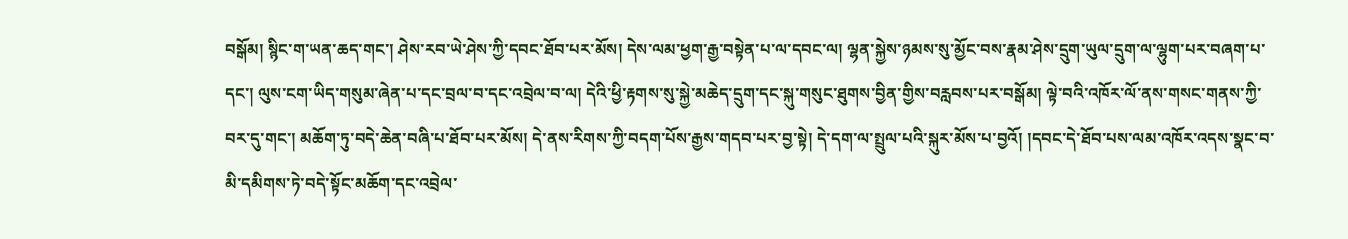བསྒོམ། སྙིང་ག་ཡན་ཆད་གང་། ཤེས་རབ་ཡེ་ཤེས་ཀྱི་དབང་ཐོབ་པར་མོས། དེས་ལམ་ཕྱག་རྒྱ་བསྟེན་པ་ལ་དབང་ལ། ལྷན་སྐྱེས་ཉམས་སུ་མྱོང་བས་རྣམ་ཤེས་དྲུག་ཡུལ་དྲུག་ལ་ལྷུག་པར་བཞག་པ་དང་། ལུས་ངག་ཡིད་གསུམ་ཞེན་པ་དང་བྲལ་བ་དང་འབྲེལ་བ་ལ། དེའི་ཕྱི་རྟགས་སུ་སྐྱེ་མཆེད་དྲུག་དང་སྐུ་གསུང་ཐུགས་བྱིན་གྱིས་བརླབས་པར་བསྒོམ། ལྟེ་བའི་འཁོར་ལོ་ནས་གསང་གནས་ཀྱི་བར་དུ་གང་། མཆོག་ཏུ་བདེ་ཆེན་བཞི་པ་ཐོབ་པར་མོས། དེ་ནས་རིགས་ཀྱི་བདག་པོས་རྒྱས་གདབ་པར་བྱ་སྟེ། དེ་དག་ལ་སྤྲུལ་པའི་སྐུར་མོས་པ་བྱའོ། །དབང་དེ་ཐོབ་པས་ལམ་འཁོར་འདས་སྣང་བ་མི་དམིགས་ཏེ་བདེ་སྟོང་མཆོག་དང་འབྲེལ་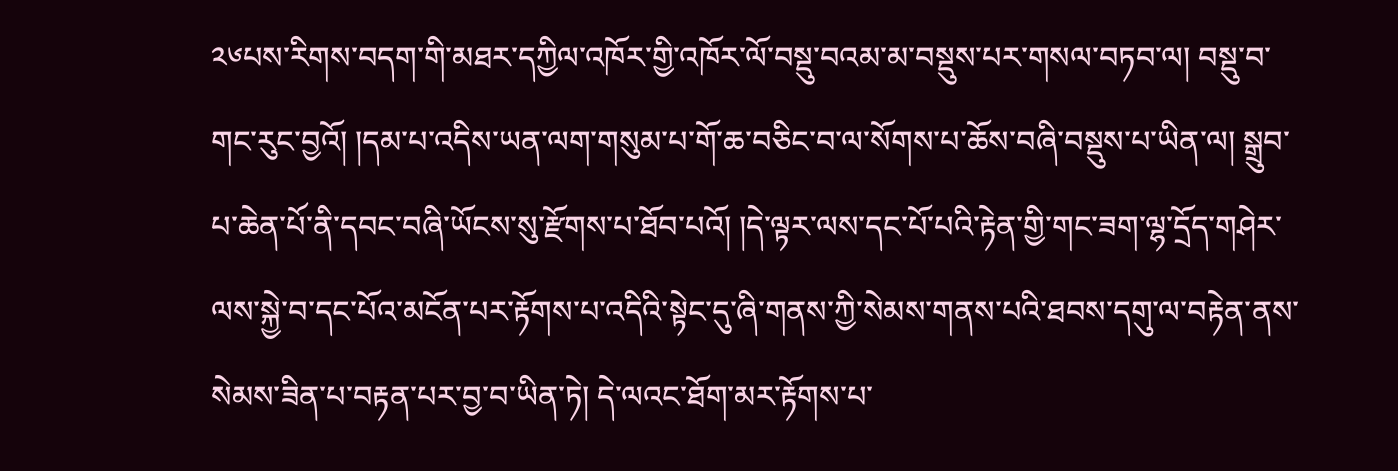༢༦པས་རིགས་བདག་གི་མཐར་དཀྱིལ་འཁོར་གྱི་འཁོར་ལོ་བསྡུ་བའམ་མ་བསྡུས་པར་གསལ་བཏབ་ལ། བསྡུ་བ་གང་རུང་བྱའོ། །དམ་པ་འདིས་ཡན་ལག་གསུམ་པ་གོ་ཆ་བཅིང་བ་ལ་སོགས་པ་ཆོས་བཞི་བསྡུས་པ་ཡིན་ལ། སྒྲུབ་པ་ཆེན་པོ་ནི་དབང་བཞི་ཡོངས་སུ་རྫོགས་པ་ཐོབ་པའོ། །དེ་ལྟར་ལས་དང་པོ་པའི་རྟེན་གྱི་གང་ཟག་ལྷ་དྲོད་གཤེར་ལས་སྐྱེ་བ་དང་པོའ་མངོན་པར་རྟོགས་པ་འདིའི་སྟེང་དུ་ཞི་གནས་ཀྱི་སེམས་གནས་པའི་ཐབས་དགུ་ལ་བརྟེན་ནས་སེམས་ཟིན་པ་བརྟན་པར་བྱ་བ་ཡིན་ཏེ། དེ་ལའང་ཐོག་མར་རྟོགས་པ་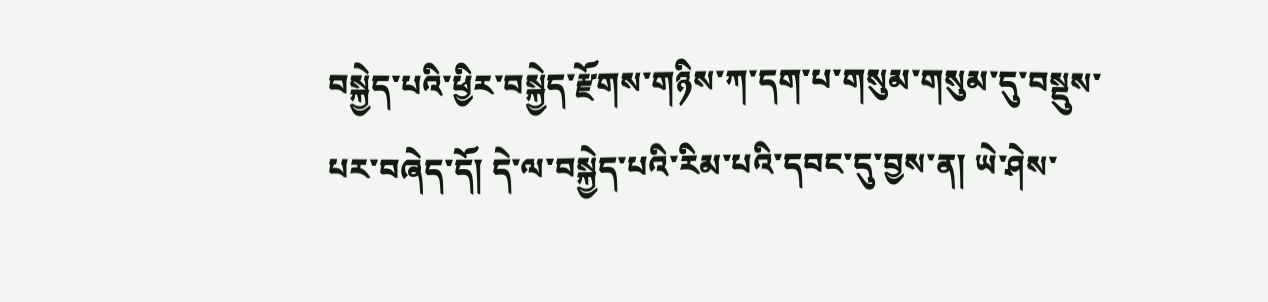བསྐྱེད་པའི་ཕྱིར་བསྐྱེད་རྫོགས་གཉིས་ཀ་དག་པ་གསུམ་གསུམ་དུ་བསྡུས་པར་བཞེད་དོ། དེ་ལ་བསྐྱེད་པའི་རིམ་པའི་དབང་དུ་བྱས་ན། ཡེ་ཤེས་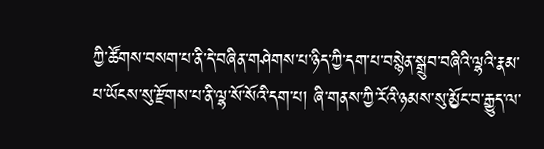ཀྱི་ཚོགས་བསག་པ་ནི་དེ་བཞིན་གཤེགས་པ་ཉིད་ཀྱི་དག་པ་བསྙེན་སྒྲུབ་བཞིའི་ལྷའི་རྣམ་པ་ཡོངས་སུ་རྫོགས་པ་ནི་ལྷ་སོ་སོའི་དག་པ། ཞི་གནས་ཀྱི་རོའི་ཉམས་སུ་མྱོང་བ་རྒྱུད་ལ་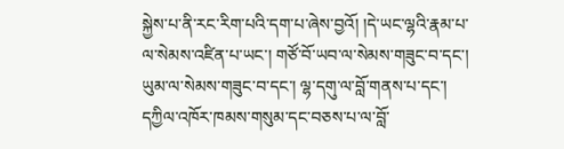སྐྱེས་པ་ནི་རང་རིག་པའི་དག་པ་ཞེས་བྱའོ། །དེ་ཡང་ལྷའི་རྣམ་པ་ལ་སེམས་འཛིན་པ་ཡང་། གཙོ་བོ་ཡབ་ལ་སེམས་གཟུང་བ་དང་། ཡུམ་ལ་སེམས་གཟུང་བ་དང་། ལྷ་དགུ་ལ་བློ་གནས་པ་དང་། དཀྱིལ་འཁོར་ཁམས་གསུམ་དང་བཅས་པ་ལ་བློ་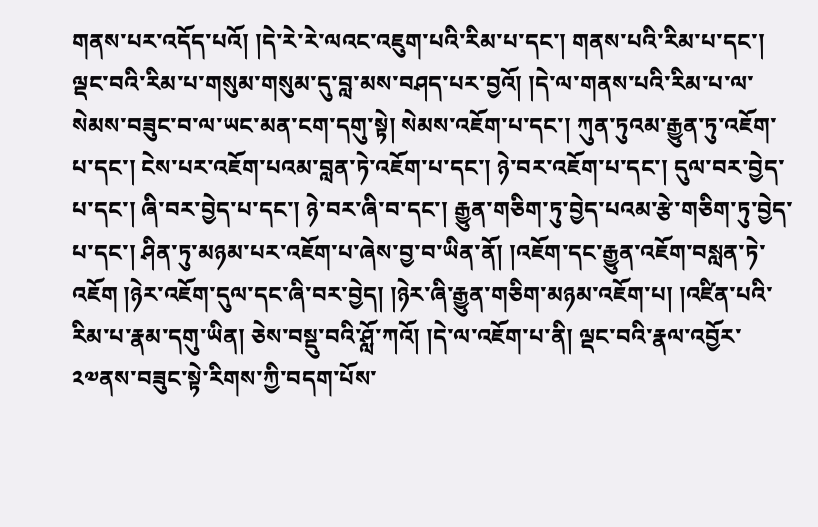གནས་པར་འདོད་པའོ། །དེ་རེ་རེ་ལའང་འཇུག་པའི་རིམ་པ་དང་། གནས་པའི་རིམ་པ་དང་། ལྡང་བའི་རིམ་པ་གསུམ་གསུམ་དུ་བླ་མས་བཤད་པར་བྱའོ། །དེ་ལ་གནས་པའི་རིམ་པ་ལ་སེམས་བཟུང་བ་ལ་ཡང་མན་ངག་དགུ་སྟེ། སེམས་འཇོག་པ་དང་། ཀུན་ཏུའམ་རྒྱུན་ཏུ་འཇོག་པ་དང་། ངེས་པར་འཇོག་པའམ་བླན་ཏེ་འཇོག་པ་དང་། ཉེ་བར་འཇོག་པ་དང་། དུལ་བར་བྱེད་པ་དང་། ཞི་བར་བྱེད་པ་དང་། ཉེ་བར་ཞི་བ་དང་། རྒྱུན་གཅིག་ཏུ་བྱེད་པའམ་རྩེ་གཅིག་ཏུ་བྱེད་པ་དང་། ཤིན་ཏུ་མཉམ་པར་འཇོག་པ་ཞེས་བྱ་བ་ཡིན་ནོ། །འཇོག་དང་རྒྱུན་འཇོག་བསླན་ཏེ་འཇོག །ཉེར་འཇོག་དུལ་དང་ཞི་བར་བྱེད། །ཉེར་ཞི་རྒྱུན་གཅིག་མཉམ་འཇོག་པ། །འཛིན་པའི་རིམ་པ་རྣམ་དགུ་ཡིན། ཅེས་བསྡུ་བའི་ཤློ་ཀའོ། །དེ་ལ་འཇོག་པ་ནི། ལྡང་བའི་རྣལ་འབྱོར་
༢༧ནས་བཟུང་སྟེ་རིགས་ཀྱི་བདག་པོས་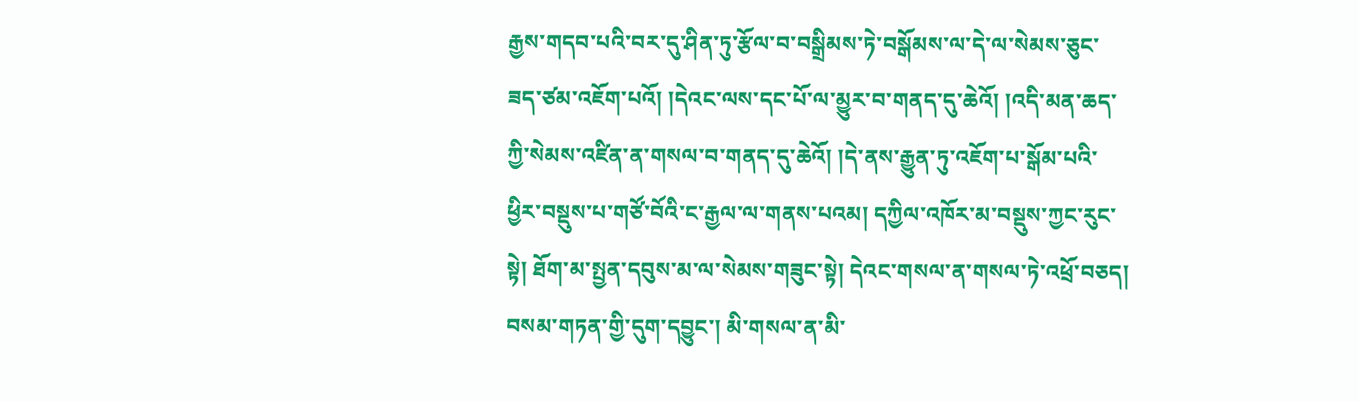རྒྱས་གདབ་པའི་བར་དུ་ཤིན་ཏུ་རྩོལ་བ་བསྒྲིམས་ཏེ་བསྒོམས་ལ་དེ་ལ་སེམས་ཅུང་ཟད་ཙམ་འཇོག་པའོ། །དེའང་ལས་དང་པོ་ལ་མྱུར་བ་གནད་དུ་ཆེའོ། །འདི་མན་ཆད་ཀྱི་སེམས་འཛིན་ན་གསལ་བ་གནད་དུ་ཆེའོ། །དེ་ནས་རྒྱུན་ཏུ་འཇོག་པ་སྒོམ་པའི་ཕྱིར་བསྡུས་པ་གཙོ་བོའི་ང་རྒྱལ་ལ་གནས་པའམ། དཀྱིལ་འཁོར་མ་བསྡུས་ཀྱང་རུང་སྟེ། ཐོག་མ་སྤྱན་དབུས་མ་ལ་སེམས་གཟུང་སྟེ། དེའང་གསལ་ན་གསལ་ཏེ་འཕྲོ་བཅད། བསམ་གཏན་གྱི་དུག་དབྱུང་། མི་གསལ་ན་མི་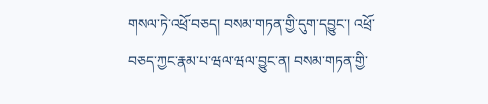གསལ་ཏེ་འཕྲོ་བཅད། བསམ་གཏན་གྱི་དུག་དབྱུང་། འཕྲོ་བཅད་ཀྱང་རྣམ་པ་ཝལ་ཝལ་བྱུང་ན། བསམ་གཏན་གྱི་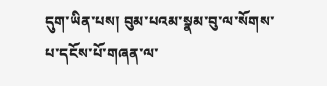དུག་ཡིན་པས། བུམ་པའམ་སྣམ་བུ་ལ་སོགས་པ་དངོས་པོ་གཞན་ལ་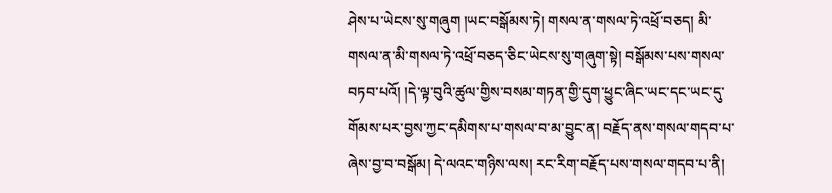ཤེས་པ་ཡེངས་སུ་གཞུག །ཡང་བསྒོམས་ཏེ། གསལ་ན་གསལ་ཏེ་འཕྲོ་བཅད། མི་གསལ་ན་མི་གསལ་ཏེ་འཕྲོ་བཅད་ཅིང་ཡེངས་སུ་གཞུག་སྟེ། བསྒོམས་པས་གསལ་བཏབ་པའོ། །དེ་ལྟ་བུའི་ཚུལ་གྱིས་བསམ་གཏན་གྱི་དུག་ཕྱུང་ཞིང་ཡང་དང་ཡང་དུ་གོམས་པར་བྱས་ཀྱང་དམིགས་པ་གསལ་བ་མ་བྱུང་ན། བརྗོད་ནས་གསལ་གདབ་པ་ཞེས་བྱ་བ་བསྒོམ། དེ་ལའང་གཉིས་ལས། རང་རིག་བརྗོད་པས་གསལ་གདབ་པ་ནི།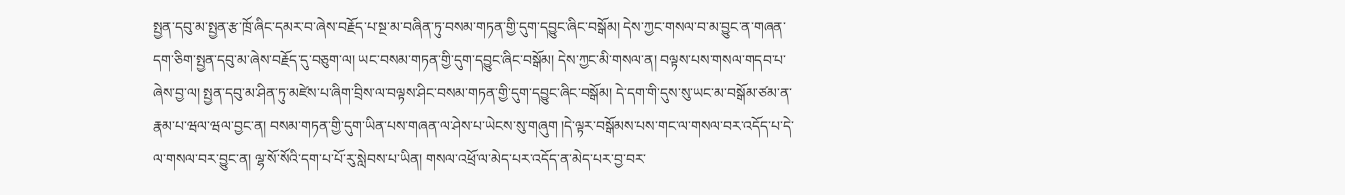སྤྱན་དབུ་མ་སྤྱན་རྩ་ཁྲོ་ཞིང་དམར་བ་ཞེས་བརྗོད་པ་སྔ་མ་བཞིན་ཏུ་བསམ་གཏན་གྱི་དུག་དབྱུང་ཞིང་བསྒོམ། དེས་ཀྱང་གསལ་བ་མ་བྱུང་ན་གཞན་དག་ཅིག་སྤྱན་དབུ་མ་ཞེས་བརྗོད་དུ་བཅུག་ལ། ཡང་བསམ་གཏན་གྱི་དུག་དབྱུང་ཞིང་བསྒོམ། དེས་ཀྱང་མི་གསལ་ན། བལྟས་པས་གསལ་གདབ་པ་ཞེས་བྱ་ལ། སྤྱན་དབུ་མ་ཤིན་ཏུ་མཛེས་པ་ཞིག་བྲིས་ལ་བལྟས་ཤིང་བསམ་གཏན་གྱི་དུག་དབྱུང་ཞིང་བསྒོམ། དེ་དག་གི་དུས་སུ་ཡང་མ་བསྒོམ་ཙམ་ན་རྣམ་པ་ཝལ་ཝལ་བྱང་ན། བསམ་གཏན་གྱི་དུག་ཡིན་པས་གཞན་ལ་ཤེས་པ་ཡེངས་སུ་གཞུག །དེ་ལྟར་བསྒོམས་པས་གང་ལ་གསལ་བར་འདོད་པ་དེ་ལ་གསལ་བར་བྱུང་ན། ལྷ་སོ་སོའི་དག་པ་པོ་རུ་སླེབས་པ་ཡིན། གསལ་འཕྲོ་ལ་མེད་པར་འདོད་ན་མེད་པར་བྱ་བར་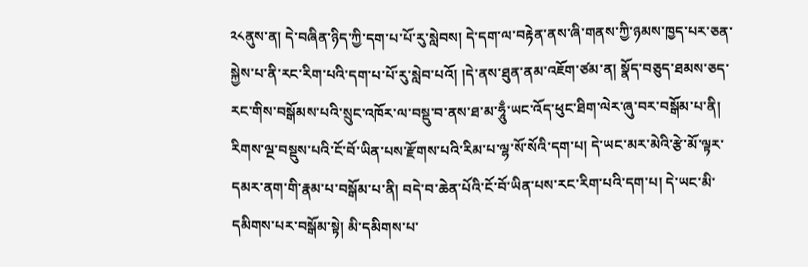༢༨ནུས་ན། དེ་བཞིན་ཉིད་ཀྱི་དག་པ་པོ་རུ་སླེབས། དེ་དག་ལ་བརྟེན་ནས་ཞི་གནས་ཀྱི་ཉམས་ཁྱད་པར་ཅན་སྐྱེས་པ་ནི་རང་རིག་པའི་དག་པ་པོ་རུ་སླེབ་པའོ། །དེ་ནས་ཐུན་ནམ་འཇོག་ཙམ་ན། སྣོད་བཅུད་ཐམས་ཅད་རང་གིས་བསྒོམས་པའི་སྲུང་འཁོར་ལ་བསྡུ་བ་ནས་ཐ་མ་ཧཱུྃ་ཡང་འོད་ཕུང་ཐིག་ལེར་ཞུ་བར་བསྒོམ་པ་ནི། རིགས་ལྔ་བསྡུས་པའི་ངོ་བོ་ཡིན་པས་རྫོགས་པའི་རིམ་པ་ལྷ་སོ་སོའི་དག་པ། དེ་ཡང་མར་མེའི་རྩེ་མོ་ལྟར་དམར་ནག་གི་རྣམ་པ་བསྒོམ་པ་ནི། བདེ་བ་ཆེན་པོའི་ངོ་བོ་ཡིན་པས་རང་རིག་པའི་དག་པ། དེ་ཡང་མི་དམིགས་པར་བསྒོམ་སྟེ། མི་དམིགས་པ་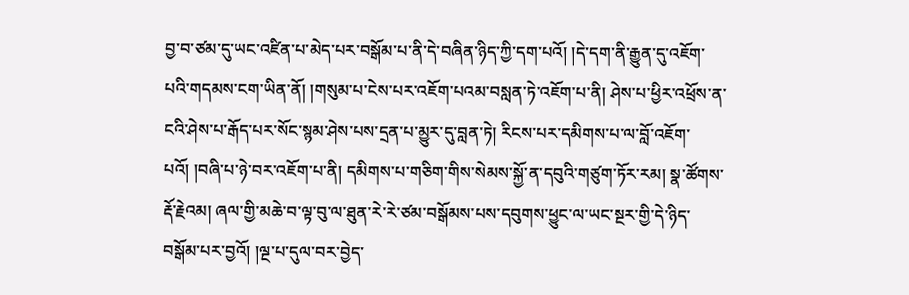བྱ་བ་ཙམ་དུ་ཡང་འཛིན་པ་མེད་པར་བསྒོམ་པ་ནི་དེ་བཞིན་ཉིད་ཀྱི་དག་པའོ། །དེ་དག་ནི་རྒྱུན་དུ་འཇོག་པའི་གདམས་ངག་ཡིན་ནོ། །གསུམ་པ་ངེས་པར་འཇོག་པའམ་བསླན་ཏེ་འཇོག་པ་ནི། ཤེས་པ་ཕྱིར་འཕྲོས་ན་ངའི་ཤེས་པ་རྒོད་པར་སོང་སྙམ་ཤེས་པས་དྲན་པ་མྱུར་དུ་བླན་ཏེ། རིངས་པར་དམིགས་པ་ལ་བློ་འཇོག་པའོ། །བཞི་པ་ཉེ་བར་འཇོག་པ་ནི། དམིགས་པ་གཅིག་གིས་སེམས་སྐྱོ་ན་དབུའི་གཙུག་ཏོར་རམ། སྣ་ཚོགས་རྡོ་རྗེའམ། ཞལ་གྱི་མཆེ་བ་ལྟ་བུ་ལ་ཐུན་རེ་རེ་ཙམ་བསྒོམས་པས་དབུགས་ཕྱུང་ལ་ཡང་སྔར་གྱི་དེ་ཉིད་བསྒོམ་པར་བྱའོ། །ལྔ་པ་དུལ་བར་བྱེད་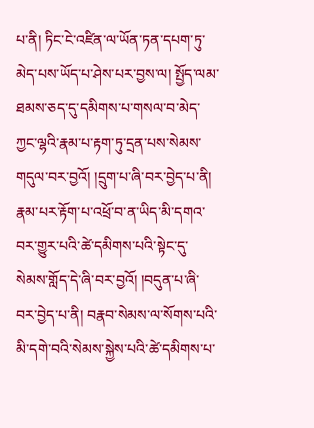པ་ནི། ཏིང་ངེ་འཛིན་ལ་ཡོན་ཏན་དཔག་ཏུ་མེད་པས་ཡོད་པ་ཤེས་པར་བྱས་ལ། སྤྱོད་ལམ་ཐམས་ཅད་དུ་དམིགས་པ་གསལ་བ་མེད་ཀྱང་ལྷའི་རྣམ་པ་རྟག་ཏུ་དྲན་པས་སེམས་གདུལ་བར་བྱའོ། །དྲུག་པ་ཞི་བར་བྱེད་པ་ནི། རྣམ་པར་རྟོག་པ་འཕྲོ་བ་ན་ཡིད་མི་དགའ་བར་གྱུར་པའི་ཚེ་དམིགས་པའི་སྟེང་དུ་སེམས་གློད་དེ་ཞི་བར་བྱའོ། །བདུན་པ་ཞི་བར་བྱེད་པ་ནི། བརྣབ་སེམས་ལ་སོགས་པའི་མི་དགེ་བའི་སེམས་སྐྱེས་པའི་ཚེ་དམིགས་པ་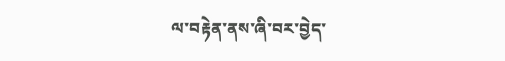ལ་བརྟེན་ནས་ཞི་བར་བྱེད་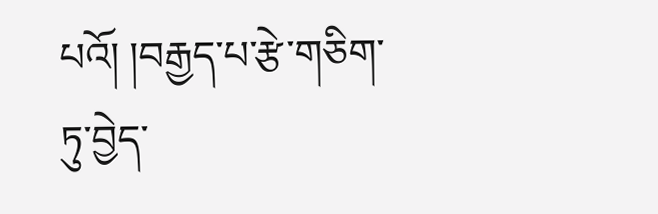པའོ། །བརྒྱད་པ་རྩེ་གཅིག་ཏུ་བྱེད་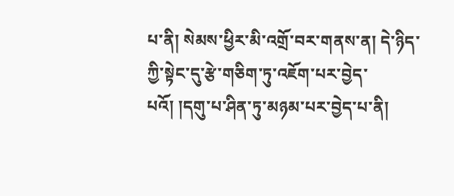པ་ནི། སེམས་ཕྱིར་མི་འགྲོ་བར་གནས་ན། དེ་ཉིད་ཀྱི་སྟེང་དུ་རྩེ་གཅིག་ཏུ་འཇོག་པར་བྱེད་པའོ། །དགུ་པ་ཤིན་ཏུ་མཉམ་པར་བྱེད་པ་ནི།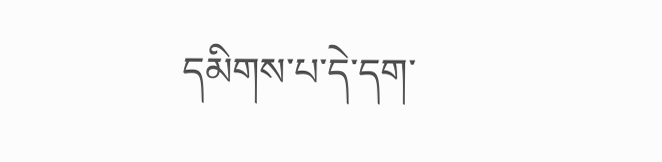དམིགས་པ་དེ་དག་